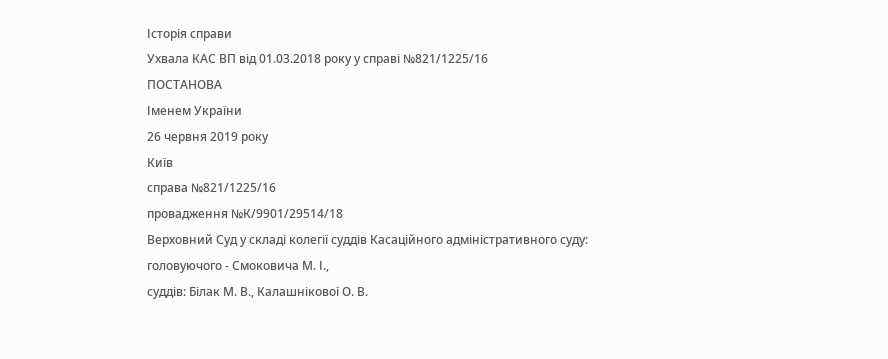Історія справи
Ухвала КАС ВП від 01.03.2018 року у справі №821/1225/16
ПОСТАНОВА
Іменем України
26 червня 2019 року
Київ
справа №821/1225/16
провадження №К/9901/29514/18
Верховний Суд у складі колегії суддів Касаційного адміністративного суду:
головуючого - Смоковича М. І.,
суддів: Білак М. В., Калашнікової О. В.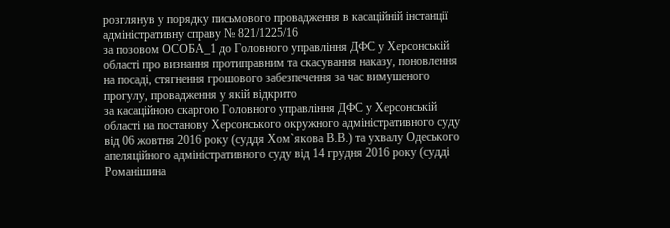розглянув у порядку письмового провадження в касаційній інстанції адміністративну справу № 821/1225/16
за позовом ОСОБА_1 до Головного управління ДФС у Херсонській області про визнання протиправним та скасування наказу, поновлення на посаді, стягнення грошового забезпечення за час вимушеного прогулу, провадження у якій відкрито
за касаційною скаргою Головного управління ДФС у Херсонській області на постанову Херсонського окружного адміністративного суду від 06 жовтня 2016 року (суддя Хом`якова В.В.) та ухвалу Одеського апеляційного адміністративного суду від 14 грудня 2016 року (судді Романішина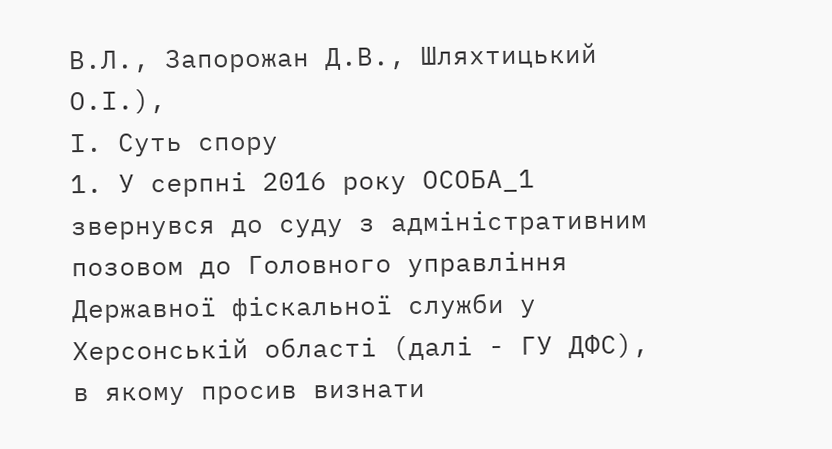В.Л., Запорожан Д.В., Шляхтицький О.І.),
І. Суть спору
1. У серпні 2016 року ОСОБА_1 звернувся до суду з адміністративним позовом до Головного управління Державної фіскальної служби у Херсонській області (далі - ГУ ДФС), в якому просив визнати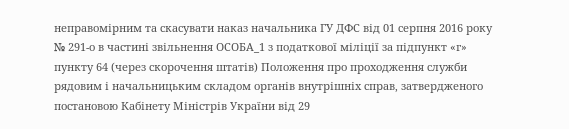неправомірним та скасувати наказ начальника ГУ ДФС від 01 серпня 2016 року № 291-о в частині звільнення ОСОБА_1 з податкової міліції за підпункт «г» пункту 64 (через скорочення штатів) Положення про проходження служби рядовим і начальницьким складом органів внутрішніх справ, затвердженого постановою Кабінету Міністрів України від 29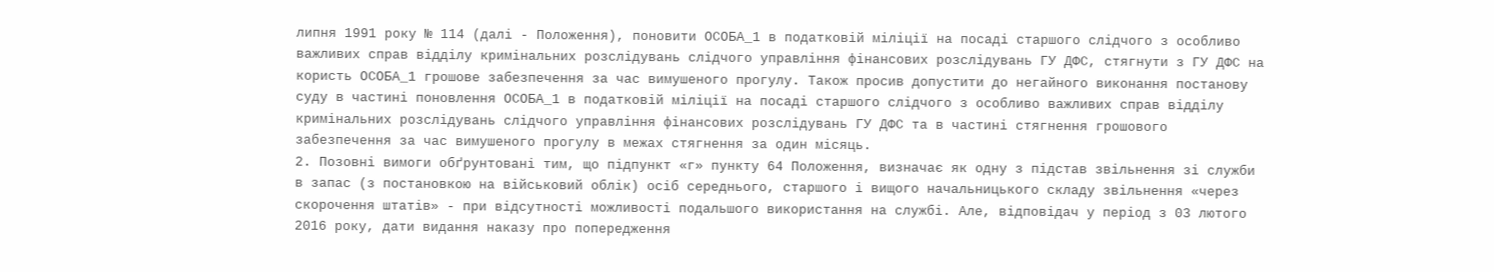липня 1991 року № 114 (далі - Положення), поновити ОСОБА_1 в податковій міліції на посаді старшого слідчого з особливо важливих справ відділу кримінальних розслідувань слідчого управління фінансових розслідувань ГУ ДФС, стягнути з ГУ ДФС на користь ОСОБА_1 грошове забезпечення за час вимушеного прогулу. Також просив допустити до негайного виконання постанову суду в частині поновлення ОСОБА_1 в податковій міліції на посаді старшого слідчого з особливо важливих справ відділу кримінальних розслідувань слідчого управління фінансових розслідувань ГУ ДФС та в частині стягнення грошового забезпечення за час вимушеного прогулу в межах стягнення за один місяць.
2. Позовні вимоги обґрунтовані тим, що підпункт «г» пункту 64 Положення, визначає як одну з підстав звільнення зі служби в запас (з постановкою на військовий облік) осіб середнього, старшого і вищого начальницького складу звільнення «через скорочення штатів» - при відсутності можливості подальшого використання на службі. Але, відповідач у період з 03 лютого 2016 року, дати видання наказу про попередження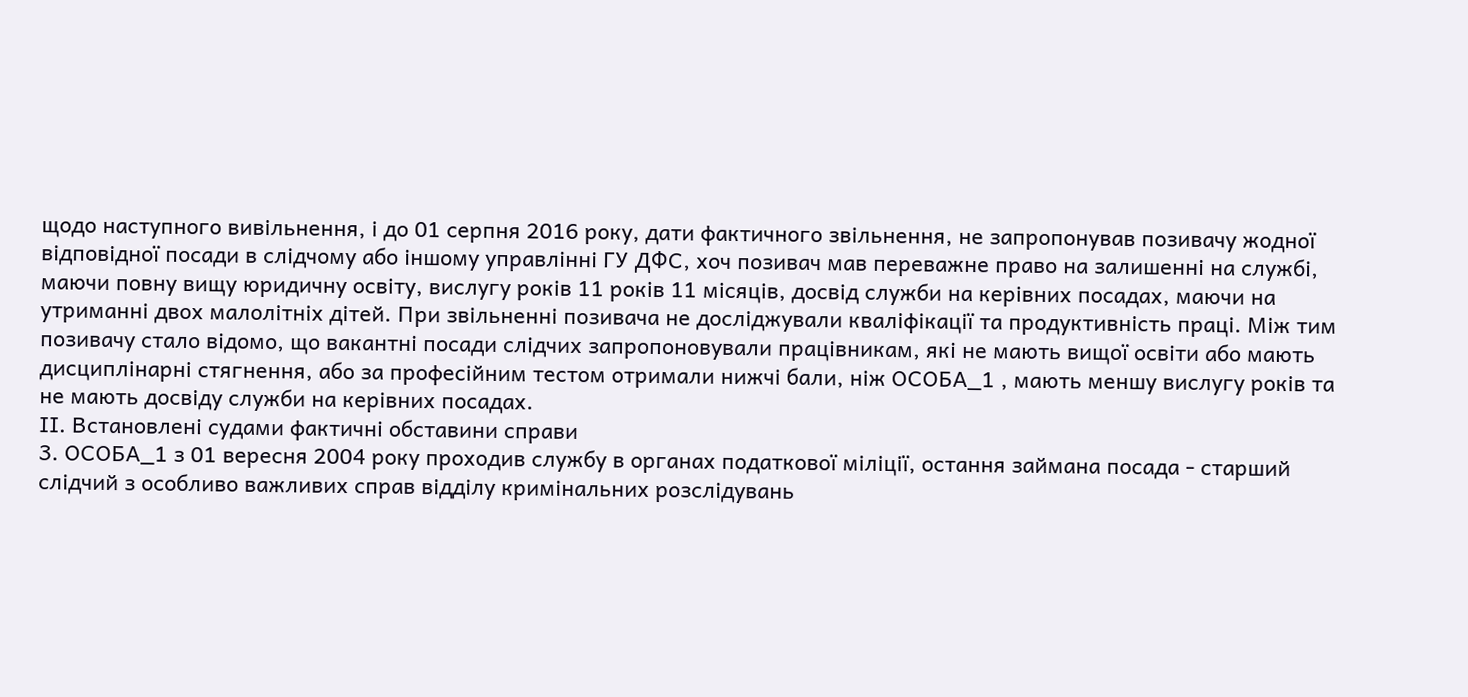щодо наступного вивільнення, і до 01 серпня 2016 року, дати фактичного звільнення, не запропонував позивачу жодної відповідної посади в слідчому або іншому управлінні ГУ ДФС, хоч позивач мав переважне право на залишенні на службі, маючи повну вищу юридичну освіту, вислугу років 11 років 11 місяців, досвід служби на керівних посадах, маючи на утриманні двох малолітніх дітей. При звільненні позивача не досліджували кваліфікації та продуктивність праці. Між тим позивачу стало відомо, що вакантні посади слідчих запропоновували працівникам, які не мають вищої освіти або мають дисциплінарні стягнення, або за професійним тестом отримали нижчі бали, ніж ОСОБА_1 , мають меншу вислугу років та не мають досвіду служби на керівних посадах.
ІІ. Встановлені судами фактичні обставини справи
3. ОСОБА_1 з 01 вересня 2004 року проходив службу в органах податкової міліції, остання займана посада - старший слідчий з особливо важливих справ відділу кримінальних розслідувань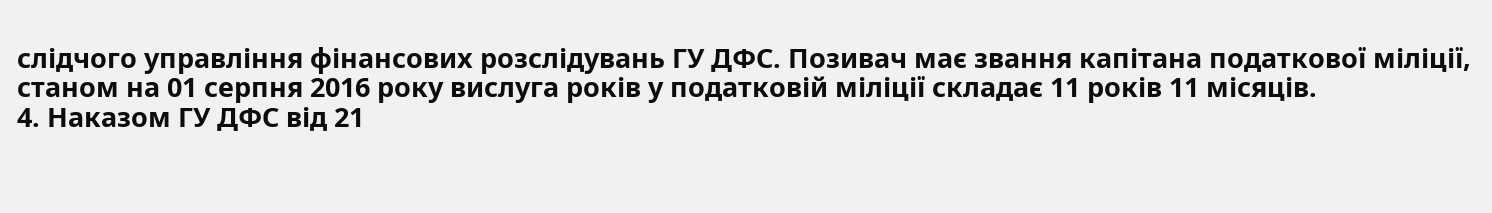слідчого управління фінансових розслідувань ГУ ДФС. Позивач має звання капітана податкової міліції, станом на 01 серпня 2016 року вислуга років у податковій міліції складає 11 років 11 місяців.
4. Наказом ГУ ДФС від 21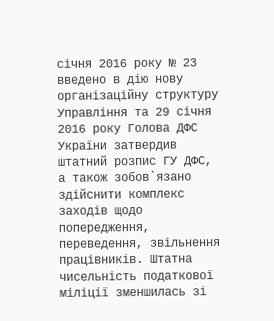січня 2016 року № 23 введено в дію нову організаційну структуру Управління та 29 січня 2016 року Голова ДФС України затвердив штатний розпис ГУ ДФС, а також зобов`язано здійснити комплекс заходів щодо попередження, переведення, звільнення працівників. Штатна чисельність податкової міліції зменшилась зі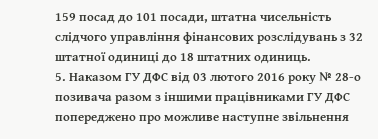159 посад до 101 посади, штатна чисельність слідчого управління фінансових розслідувань з 32 штатної одиниці до 18 штатних одиниць.
5. Наказом ГУ ДФС від 03 лютого 2016 року № 28-о позивача разом з іншими працівниками ГУ ДФС попереджено про можливе наступне звільнення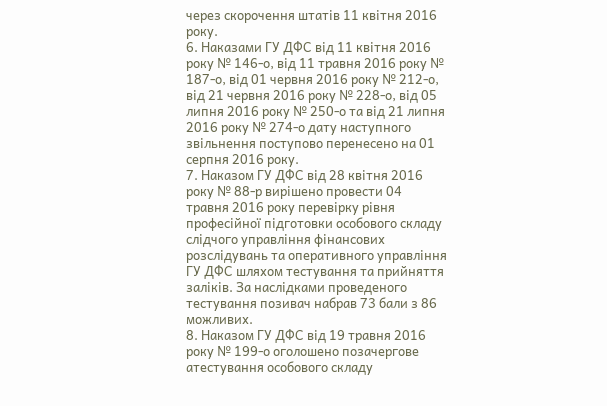через скорочення штатів 11 квітня 2016 року.
6. Наказами ГУ ДФС від 11 квітня 2016 року № 146-о, від 11 травня 2016 року № 187-о, від 01 червня 2016 року № 212-о, від 21 червня 2016 року № 228-о, від 05 липня 2016 року № 250-о та від 21 липня 2016 року № 274-о дату наступного звільнення поступово перенесено на 01 серпня 2016 року.
7. Наказом ГУ ДФС від 28 квітня 2016 року № 88-р вирішено провести 04 травня 2016 року перевірку рівня професійної підготовки особового складу слідчого управління фінансових розслідувань та оперативного управління ГУ ДФС шляхом тестування та прийняття заліків. За наслідками проведеного тестування позивач набрав 73 бали з 86 можливих.
8. Наказом ГУ ДФС від 19 травня 2016 року № 199-о оголошено позачергове атестування особового складу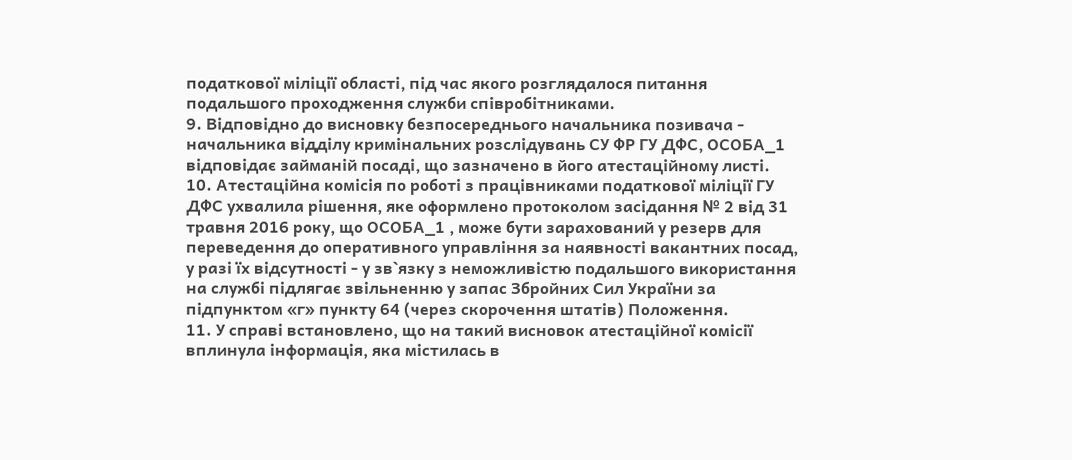податкової міліції області, під час якого розглядалося питання подальшого проходження служби співробітниками.
9. Відповідно до висновку безпосереднього начальника позивача - начальника відділу кримінальних розслідувань СУ ФР ГУ ДФС, ОСОБА_1 відповідає займаній посаді, що зазначено в його атестаційному листі.
10. Атестаційна комісія по роботі з працівниками податкової міліції ГУ ДФС ухвалила рішення, яке оформлено протоколом засідання № 2 від 31 травня 2016 року, що ОСОБА_1 , може бути зарахований у резерв для переведення до оперативного управління за наявності вакантних посад, у разі їх відсутності - у зв`язку з неможливістю подальшого використання на службі підлягає звільненню у запас Збройних Сил України за підпунктом «г» пункту 64 (через скорочення штатів) Положення.
11. У справі встановлено, що на такий висновок атестаційної комісії вплинула інформація, яка містилась в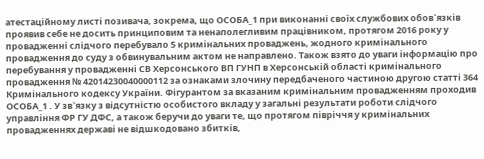атестаційному листі позивача, зокрема, що ОСОБА_1 при виконанні своїх службових обов`язків проявив себе не досить принциповим та ненаполегливим працівником, протягом 2016 року у провадженні слідчого перебувало 5 кримінальних проваджень, жодного кримінального провадження до суду з обвинувальним актом не направлено. Також взято до уваги інформацію про перебування у провадженні СВ Херсонського ВП ГУНП в Херсонській області кримінального провадження № 42014230040000112 за ознаками злочину передбаченого частиною другою статті 364 Кримінального кодексу України. Фігурантом за вказаним кримінальним провадженням проходив ОСОБА_1 . У зв`язку з відсутністю особистого вкладу у загальні результати роботи слідчого управління ФР ГУ ДФС, а також беручи до уваги те, що протягом півріччя у кримінальних провадженнях державі не відшкодовано збитків,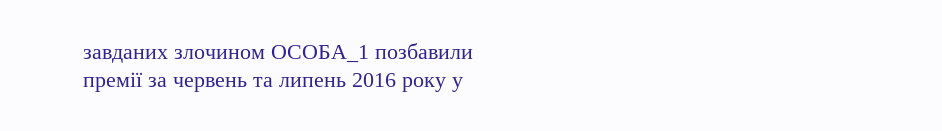завданих злочином ОСОБА_1 позбавили премії за червень та липень 2016 року у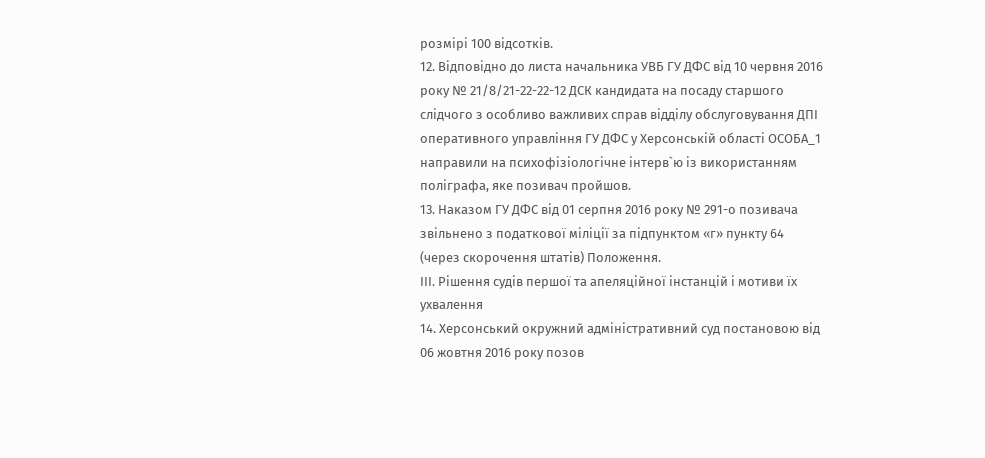розмірі 100 відсотків.
12. Відповідно до листа начальника УВБ ГУ ДФС від 10 червня 2016 року № 21/8/21-22-22-12 ДСК кандидата на посаду старшого слідчого з особливо важливих справ відділу обслуговування ДПІ оперативного управління ГУ ДФС у Херсонській області ОСОБА_1 направили на психофізіологічне інтерв`ю із використанням поліграфа, яке позивач пройшов.
13. Наказом ГУ ДФС від 01 серпня 2016 року № 291-о позивача звільнено з податкової міліції за підпунктом «г» пункту 64 (через скорочення штатів) Положення.
ІІІ. Рішення судів першої та апеляційної інстанцій і мотиви їх ухвалення
14. Херсонський окружний адміністративний суд постановою від 06 жовтня 2016 року позов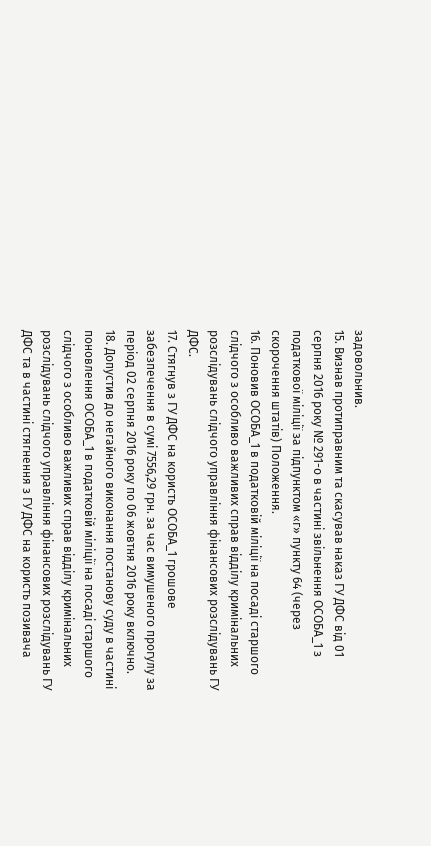задовольнив.
15. Визнав протиправним та скасував наказ ГУ ДФС від 01 серпня 2016 року № 291-о в частині звільнення ОСОБА_1 з податкової міліції за підпунктом «г» пункту 64 (через скорочення штатів) Положення.
16. Поновив ОСОБА_1 в податковій міліції на посаді старшого слідчого з особливо важливих справ відділу кримінальних розслідувань слідчого управління фінансових розслідувань ГУ ДФС.
17. Стягнув з ГУ ДФС на користь ОСОБА_1 грошове забезпечення в сумі 7556,29 грн. за час вимушеного прогулу за період 02 серпня 2016 року по 06 жовтня 2016 року включно.
18. Допустив до негайного виконання постанову суду в частині поновлення ОСОБА_1 в податковій міліції на посаді старшого слідчого з особливо важливих справ відділу кримінальних розслідувань слідчого управління фінансових розслідувань ГУ ДФС та в частині стягнення з ГУ ДФС на користь позивача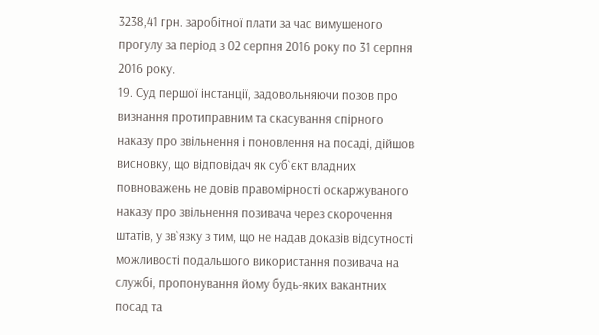3238,41 грн. заробітної плати за час вимушеного прогулу за період з 02 серпня 2016 року по 31 серпня 2016 року.
19. Суд першої інстанції, задовольняючи позов про визнання протиправним та скасування спірного наказу про звільнення і поновлення на посаді, дійшов висновку, що відповідач як суб`єкт владних повноважень не довів правомірності оскаржуваного наказу про звільнення позивача через скорочення штатів, у зв`язку з тим, що не надав доказів відсутності можливості подальшого використання позивача на службі, пропонування йому будь-яких вакантних посад та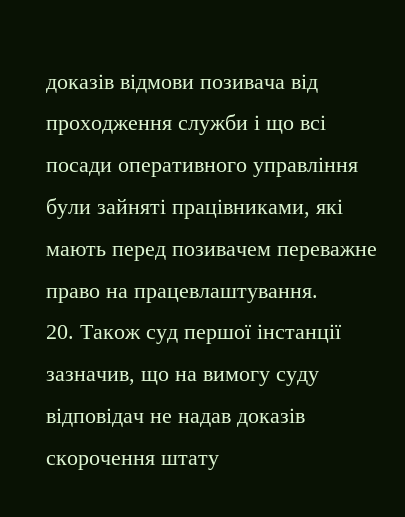доказів відмови позивача від проходження служби і що всі посади оперативного управління були зайняті працівниками, які мають перед позивачем переважне право на працевлаштування.
20. Також суд першої інстанції зазначив, що на вимогу суду відповідач не надав доказів скорочення штату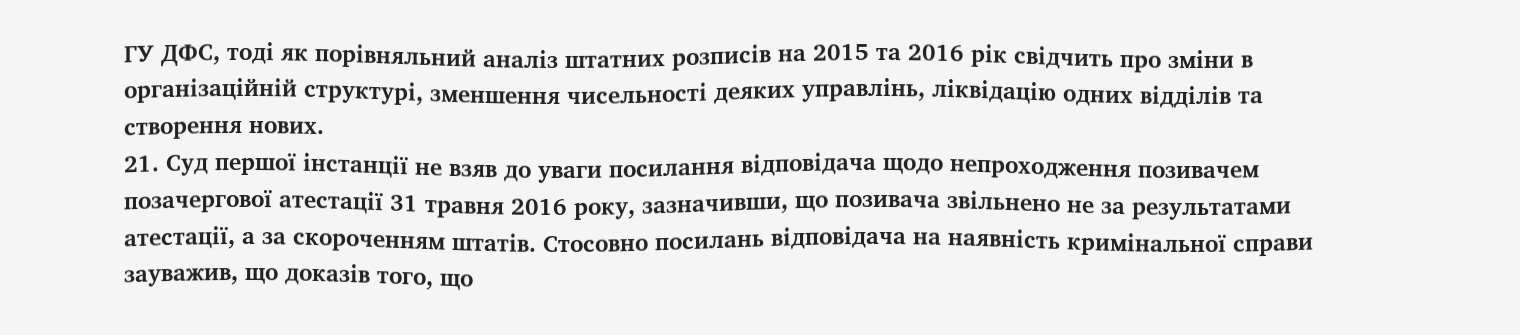ГУ ДФС, тоді як порівняльний аналіз штатних розписів на 2015 та 2016 рік свідчить про зміни в організаційній структурі, зменшення чисельності деяких управлінь, ліквідацію одних відділів та створення нових.
21. Суд першої інстанції не взяв до уваги посилання відповідача щодо непроходження позивачем позачергової атестації 31 травня 2016 року, зазначивши, що позивача звільнено не за результатами атестації, а за скороченням штатів. Стосовно посилань відповідача на наявність кримінальної справи зауважив, що доказів того, що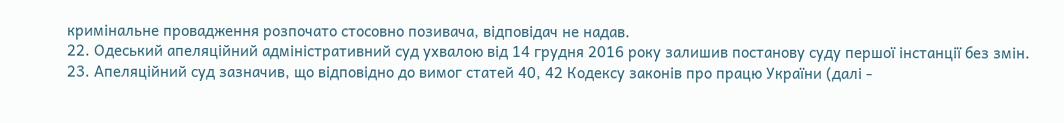кримінальне провадження розпочато стосовно позивача, відповідач не надав.
22. Одеський апеляційний адміністративний суд ухвалою від 14 грудня 2016 року залишив постанову суду першої інстанції без змін.
23. Апеляційний суд зазначив, що відповідно до вимог статей 40, 42 Кодексу законів про працю України (далі -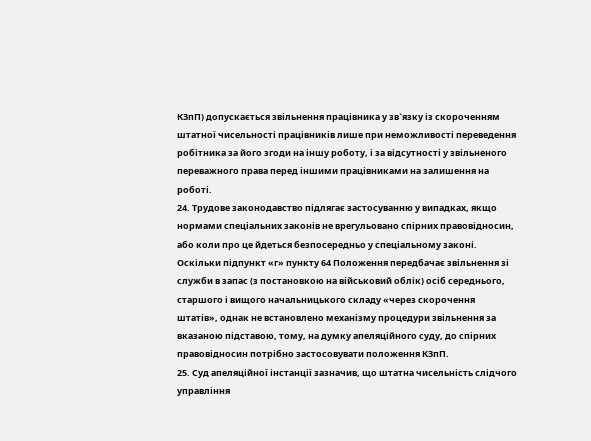КЗпП) допускається звільнення працівника у зв`язку із скороченням штатної чисельності працівників лише при неможливості переведення робітника за його згоди на іншу роботу, і за відсутності у звільненого переважного права перед іншими працівниками на залишення на роботі.
24. Трудове законодавство підлягає застосуванню у випадках, якщо нормами спеціальних законів не врегульовано спірних правовідносин, або коли про це йдеться безпосередньо у спеціальному законі. Оскільки підпункт «г» пункту 64 Положення передбачає звільнення зі служби в запас (з постановкою на військовий облік) осіб середнього, старшого і вищого начальницького складу «через скорочення штатів», однак не встановлено механізму процедури звільнення за вказаною підставою, тому, на думку апеляційного суду, до спірних правовідносин потрібно застосовувати положення КЗпП.
25. Суд апеляційної інстанції зазначив, що штатна чисельність слідчого управління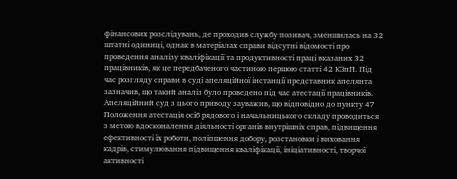фінансових розслідувань, де проходив службу позивач, зменшилась на 32 штатні одиниці, однак в матеріалах справи відсутні відомості про проведення аналізу кваліфікації та продуктивності праці вказаних 32 працівників, як це передбаченого частиною першою статті 42 КЗпП. Під час розгляду справи в суді апеляційної інстанції представник апелянта зазначив, що такий аналіз було проведено під час атестації працівників. Апеляційний суд з цього приводу зауважив, що відповідно до пункту 47 Положення атестація осіб рядового і начальницького складу проводиться з метою вдосконалення діяльності органів внутрішніх справ, підвищення ефективності їх роботи, поліпшення добору, розстановки і виховання кадрів, стимулювання підвищення кваліфікації, ініціативності, творчої активності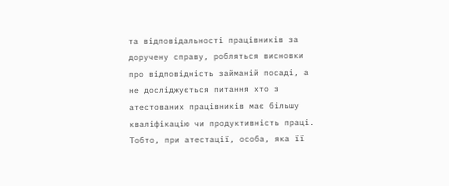та відповідальності працівників за доручену справу, робляться висновки про відповідність займаній посаді, а не досліджується питання хто з атестованих працівників має більшу кваліфікацію чи продуктивність праці. Тобто, при атестації, особа, яка її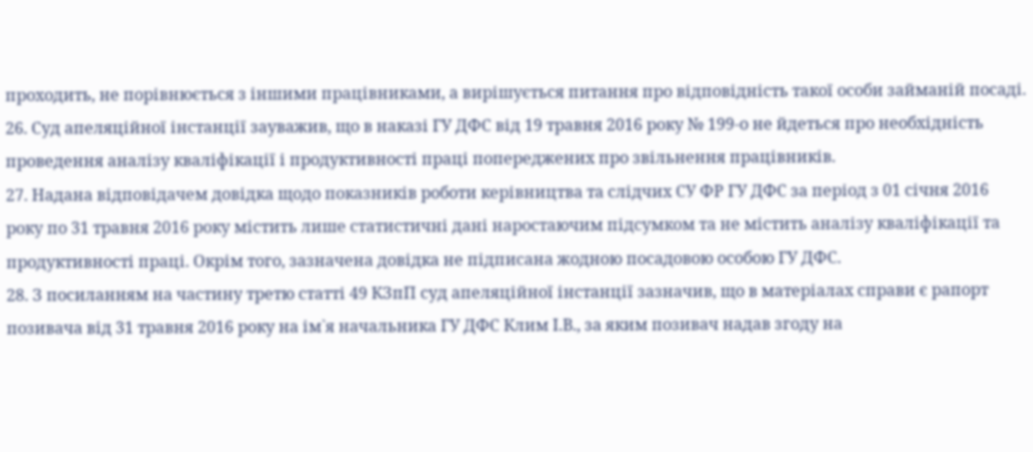проходить, не порівнюється з іншими працівниками, а вирішується питання про відповідність такої особи займаній посаді.
26. Суд апеляційної інстанції зауважив, що в наказі ГУ ДФС від 19 травня 2016 року № 199-о не йдеться про необхідність проведення аналізу кваліфікації і продуктивності праці попереджених про звільнення працівників.
27. Надана відповідачем довідка щодо показників роботи керівництва та слідчих СУ ФР ГУ ДФС за період з 01 січня 2016 року по 31 травня 2016 року містить лише статистичні дані наростаючим підсумком та не містить аналізу кваліфікації та продуктивності праці. Окрім того, зазначена довідка не підписана жодною посадовою особою ГУ ДФС.
28. З посиланням на частину третю статті 49 КЗпП суд апеляційної інстанції зазначив, що в матеріалах справи є рапорт позивача від 31 травня 2016 року на ім`я начальника ГУ ДФС Клим І.В., за яким позивач надав згоду на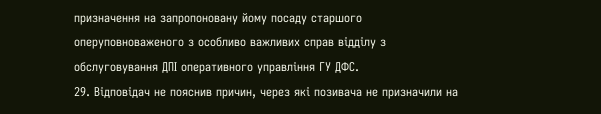призначення на запропоновану йому посаду старшого оперуповноваженого з особливо важливих справ відділу з обслуговування ДПІ оперативного управління ГУ ДФС.
29. Відповідач не пояснив причин, через які позивача не призначили на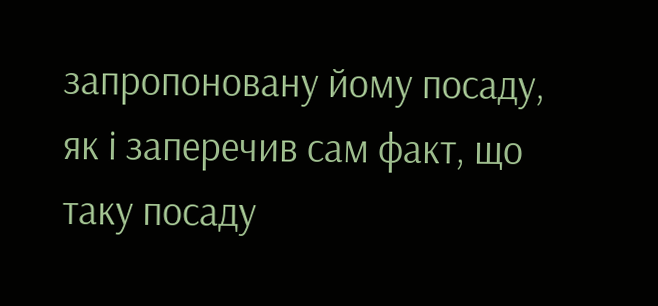запропоновану йому посаду, як і заперечив сам факт, що таку посаду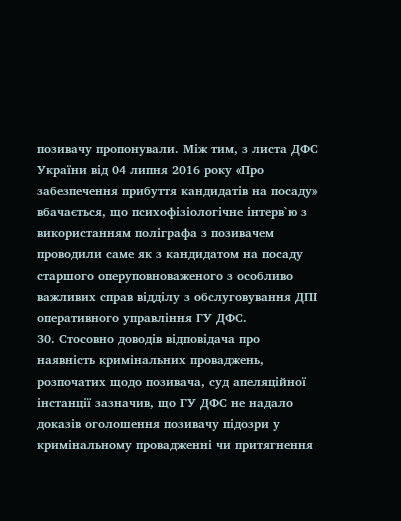позивачу пропонували. Між тим, з листа ДФС України від 04 липня 2016 року «Про забезпечення прибуття кандидатів на посаду» вбачається, що психофізіологічне інтерв`ю з використанням поліграфа з позивачем проводили саме як з кандидатом на посаду старшого оперуповноваженого з особливо важливих справ відділу з обслуговування ДПІ оперативного управління ГУ ДФС.
30. Стосовно доводів відповідача про наявність кримінальних проваджень, розпочатих щодо позивача, суд апеляційної інстанції зазначив, що ГУ ДФС не надало доказів оголошення позивачу підозри у кримінальному провадженні чи притягнення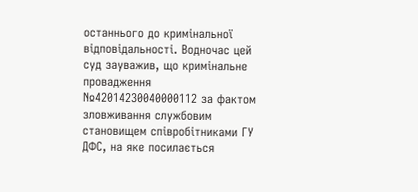останнього до кримінальної відповідальності. Водночас цей суд зауважив, що кримінальне провадження №42014230040000112 за фактом зловживання службовим становищем співробітниками ГУ ДФС, на яке посилається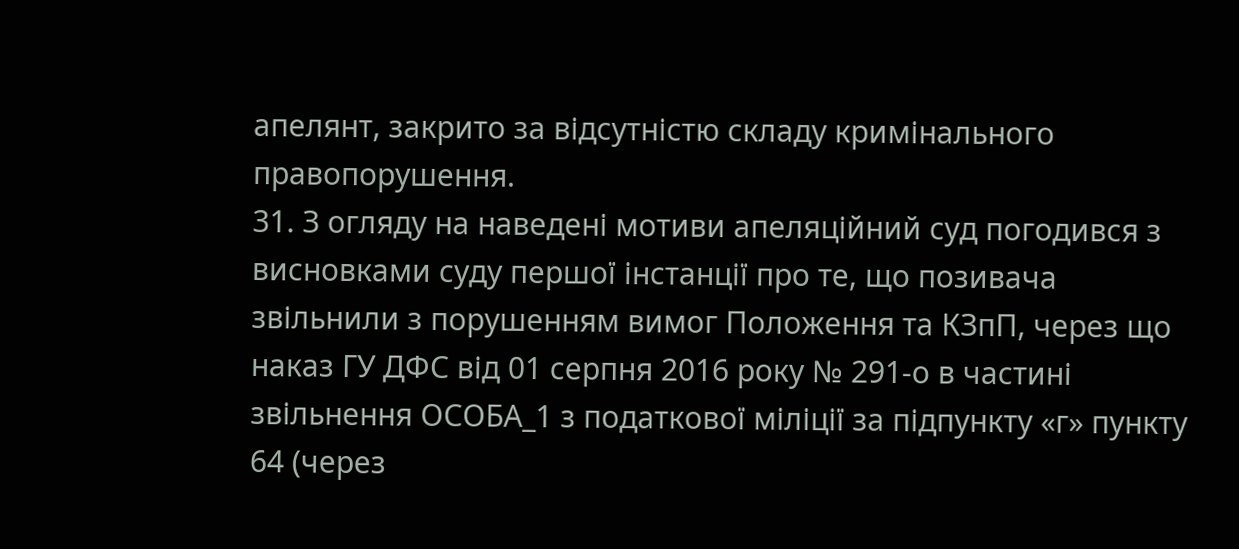апелянт, закрито за відсутністю складу кримінального правопорушення.
31. З огляду на наведені мотиви апеляційний суд погодився з висновками суду першої інстанції про те, що позивача звільнили з порушенням вимог Положення та КЗпП, через що наказ ГУ ДФС від 01 серпня 2016 року № 291-о в частині звільнення ОСОБА_1 з податкової міліції за підпункту «г» пункту 64 (через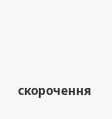скорочення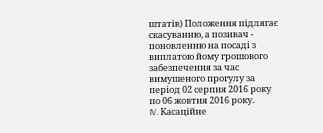штатів) Положення підлягає скасуванню, а позивач - поновленню на посаді з виплатою йому грошового забезпечення за час вимушеного прогулу за період 02 серпня 2016 року по 06 жовтня 2016 року.
IV. Касаційне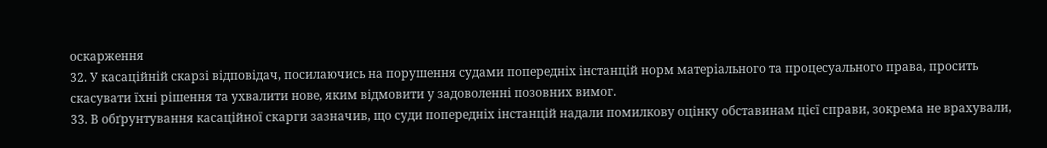оскарження
32. У касаційній скарзі відповідач, посилаючись на порушення судами попередніх інстанцій норм матеріального та процесуального права, просить скасувати їхні рішення та ухвалити нове, яким відмовити у задоволенні позовних вимог.
33. В обґрунтування касаційної скарги зазначив, що суди попередніх інстанцій надали помилкову оцінку обставинам цієї справи, зокрема не врахували,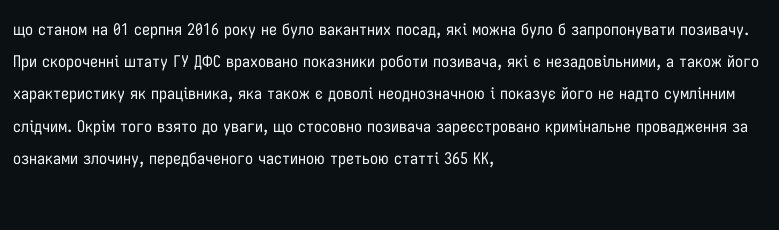що станом на 01 серпня 2016 року не було вакантних посад, які можна було б запропонувати позивачу. При скороченні штату ГУ ДФС враховано показники роботи позивача, які є незадовільними, а також його характеристику як працівника, яка також є доволі неоднозначною і показує його не надто сумлінним слідчим. Окрім того взято до уваги, що стосовно позивача зареєстровано кримінальне провадження за ознаками злочину, передбаченого частиною третьою статті 365 КК,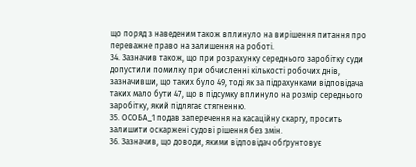що поряд з наведеним також вплинуло на вирішення питання про переважне право на залишення на роботі.
34. Зазначив також, що при розрахунку середнього заробітку суди допустили помилку при обчисленні кількості робочих днів, зазначивши, що таких було 49, тоді як за підрахунками відповідача таких мало бути 47, що в підсумку вплинуло на розмір середнього заробітку, який підлягає стягненню.
35. ОСОБА_1 подав заперечення на касаційну скаргу, просить залишити оскаржені судові рішення без змін.
36. Зазначив, що доводи, якими відповідач обґрунтовує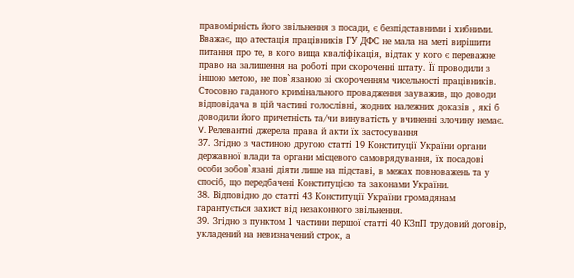правомірність його звільнення з посади, є безпідставними і хибними. Вважає, що атестація працівників ГУ ДФС не мала на меті вирішити питання про те, в кого вища кваліфікація, відтак у кого є переважне право на залишення на роботі при скороченні штату. Її проводили з іншою метою, не пов`язаною зі скороченням чисельності працівників. Стосовно гаданого кримінального провадження зауважив, що доводи відповідача в цій частині голослівні, жодних належних доказів , які б доводили його причетність та/чи винуватість у вчиненні злочину немає.
V. Релевантні джерела права й акти їх застосування
37. Згідно з частиною другою статті 19 Конституції України органи державної влади та органи місцевого самоврядування, їх посадові особи зобов`язані діяти лише на підставі, в межах повноважень та у спосіб, що передбачені Конституцією та законами України.
38. Відповідно до статті 43 Конституції України громадянам гарантується захист від незаконного звільнення.
39. Згідно з пунктом 1 частини першої статті 40 КЗпП трудовий договір, укладений на невизначений строк, а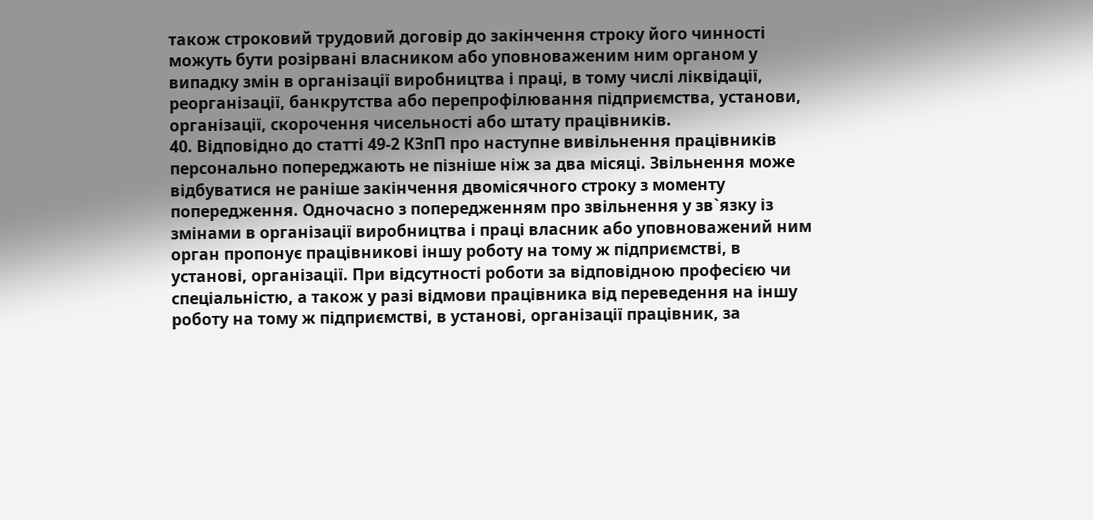також строковий трудовий договір до закінчення строку його чинності можуть бути розірвані власником або уповноваженим ним органом у випадку змін в організації виробництва і праці, в тому числі ліквідації, реорганізації, банкрутства або перепрофілювання підприємства, установи, організації, скорочення чисельності або штату працівників.
40. Відповідно до статті 49-2 КЗпП про наступне вивільнення працівників персонально попереджають не пізніше ніж за два місяці. Звільнення може відбуватися не раніше закінчення двомісячного строку з моменту попередження. Одночасно з попередженням про звільнення у зв`язку із змінами в організації виробництва і праці власник або уповноважений ним орган пропонує працівникові іншу роботу на тому ж підприємстві, в установі, організації. При відсутності роботи за відповідною професією чи спеціальністю, а також у разі відмови працівника від переведення на іншу роботу на тому ж підприємстві, в установі, організації працівник, за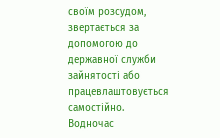своїм розсудом, звертається за допомогою до державної служби зайнятості або працевлаштовується самостійно. Водночас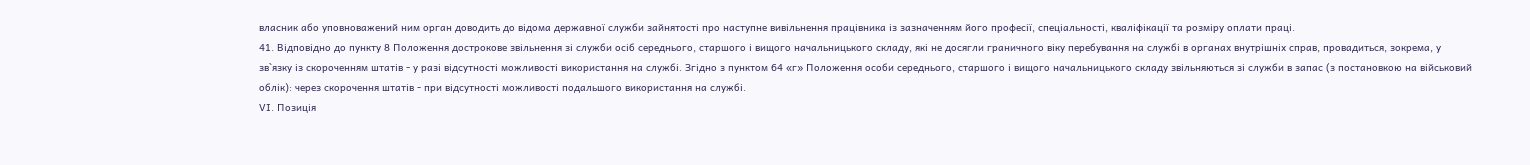власник або уповноважений ним орган доводить до відома державної служби зайнятості про наступне вивільнення працівника із зазначенням його професії, спеціальності, кваліфікації та розміру оплати праці.
41. Відповідно до пункту 8 Положення дострокове звільнення зі служби осіб середнього, старшого і вищого начальницького складу, які не досягли граничного віку перебування на службі в органах внутрішніх справ, провадиться, зокрема, у зв`язку із скороченням штатів - у разі відсутності можливості використання на службі. Згідно з пунктом 64 «г» Положення особи середнього, старшого і вищого начальницького складу звільняються зі служби в запас (з постановкою на військовий облік): через скорочення штатів - при відсутності можливості подальшого використання на службі.
VI. Позиція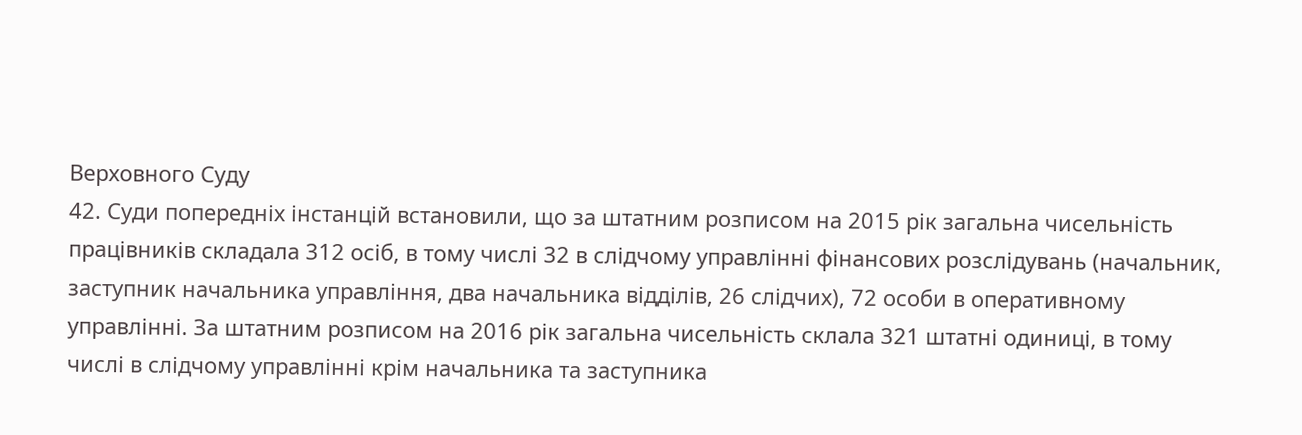Верховного Суду
42. Суди попередніх інстанцій встановили, що за штатним розписом на 2015 рік загальна чисельність працівників складала 312 осіб, в тому числі 32 в слідчому управлінні фінансових розслідувань (начальник, заступник начальника управління, два начальника відділів, 26 слідчих), 72 особи в оперативному управлінні. За штатним розписом на 2016 рік загальна чисельність склала 321 штатні одиниці, в тому числі в слідчому управлінні крім начальника та заступника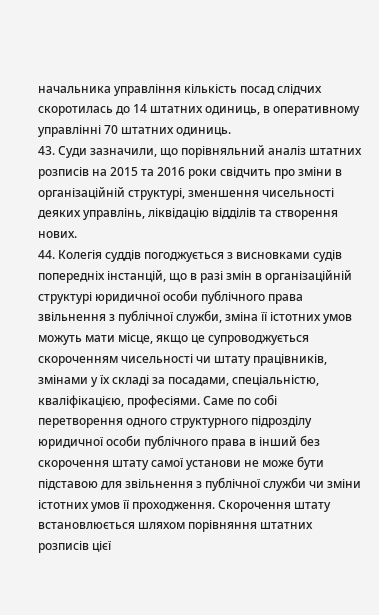начальника управління кількість посад слідчих скоротилась до 14 штатних одиниць, в оперативному управлінні 70 штатних одиниць.
43. Суди зазначили, що порівняльний аналіз штатних розписів на 2015 та 2016 роки свідчить про зміни в організаційній структурі, зменшення чисельності деяких управлінь, ліквідацію відділів та створення нових.
44. Колегія суддів погоджується з висновками судів попередніх інстанцій, що в разі змін в організаційній структурі юридичної особи публічного права звільнення з публічної служби, зміна її істотних умов можуть мати місце, якщо це супроводжується скороченням чисельності чи штату працівників, змінами у їх складі за посадами, спеціальністю, кваліфікацією, професіями. Саме по собі перетворення одного структурного підрозділу юридичної особи публічного права в інший без скорочення штату самої установи не може бути підставою для звільнення з публічної служби чи зміни істотних умов її проходження. Скорочення штату встановлюється шляхом порівняння штатних розписів цієї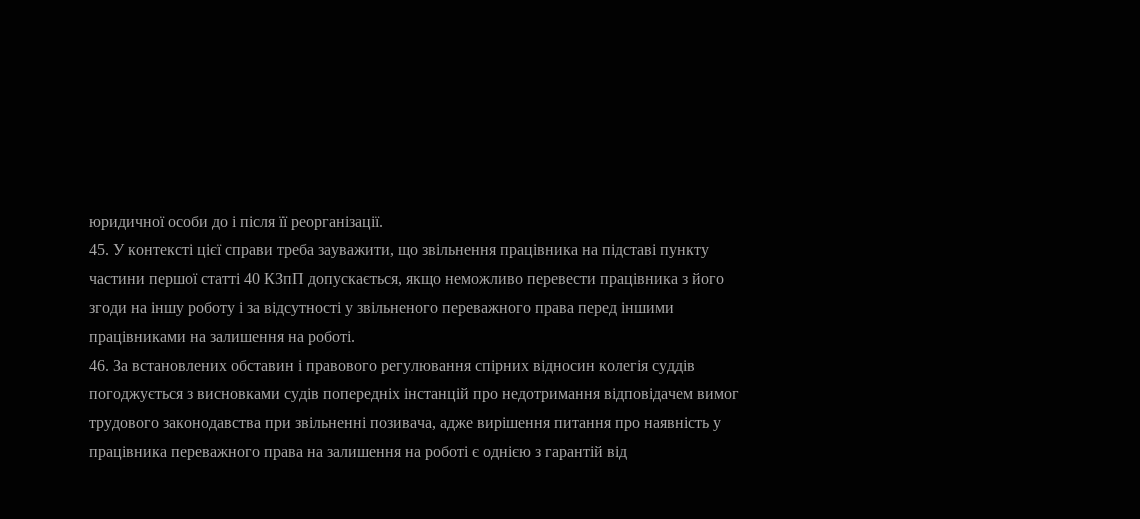юридичної особи до і після її реорганізації.
45. У контексті цієї справи треба зауважити, що звільнення працівника на підставі пункту частини першої статті 40 КЗпП допускається, якщо неможливо перевести працівника з його згоди на іншу роботу і за відсутності у звільненого переважного права перед іншими працівниками на залишення на роботі.
46. За встановлених обставин і правового регулювання спірних відносин колегія суддів погоджується з висновками судів попередніх інстанцій про недотримання відповідачем вимог трудового законодавства при звільненні позивача, адже вирішення питання про наявність у працівника переважного права на залишення на роботі є однією з гарантій від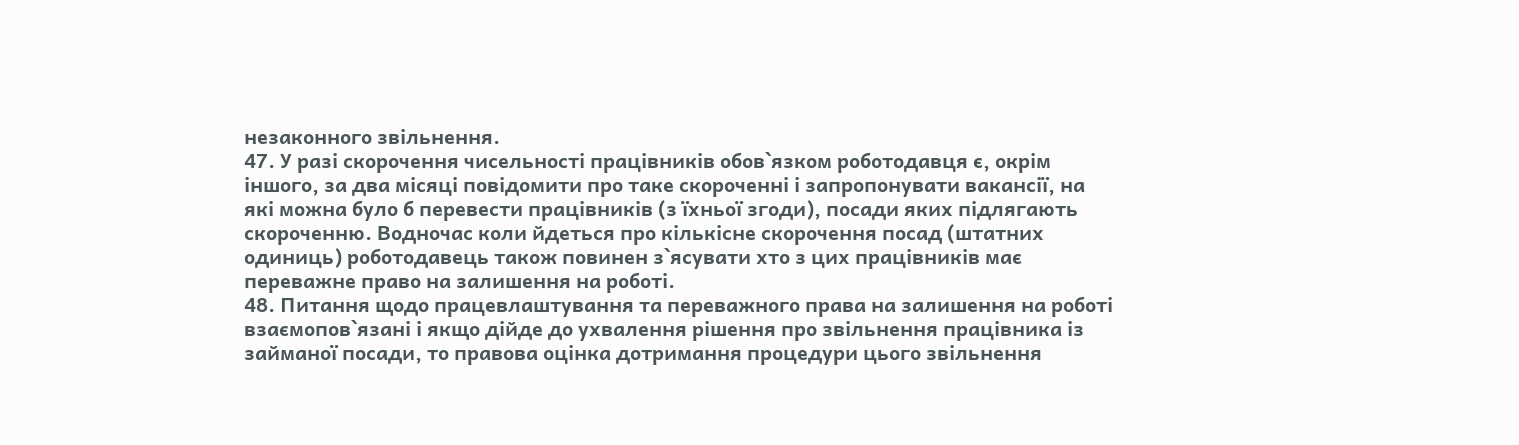незаконного звільнення.
47. У разі скорочення чисельності працівників обов`язком роботодавця є, окрім іншого, за два місяці повідомити про таке скороченні і запропонувати вакансії, на які можна було б перевести працівників (з їхньої згоди), посади яких підлягають скороченню. Водночас коли йдеться про кількісне скорочення посад (штатних одиниць) роботодавець також повинен з`ясувати хто з цих працівників має переважне право на залишення на роботі.
48. Питання щодо працевлаштування та переважного права на залишення на роботі взаємопов`язані і якщо дійде до ухвалення рішення про звільнення працівника із займаної посади, то правова оцінка дотримання процедури цього звільнення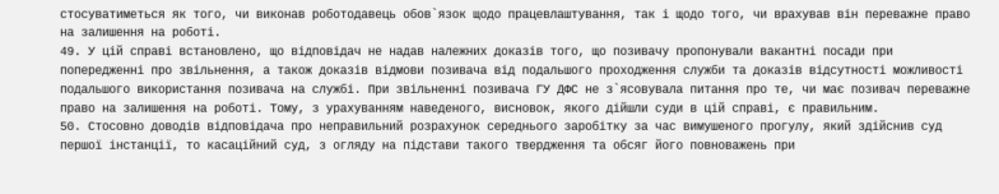стосуватиметься як того, чи виконав роботодавець обов`язок щодо працевлаштування, так і щодо того, чи врахував він переважне право на залишення на роботі.
49. У цій справі встановлено, що відповідач не надав належних доказів того, що позивачу пропонували вакантні посади при попередженні про звільнення, а також доказів відмови позивача від подальшого проходження служби та доказів відсутності можливості подальшого використання позивача на службі. При звільненні позивача ГУ ДФС не з`ясовувала питання про те, чи має позивач переважне право на залишення на роботі. Тому, з урахуванням наведеного, висновок, якого дійшли суди в цій справі, є правильним.
50. Стосовно доводів відповідача про неправильний розрахунок середнього заробітку за час вимушеного прогулу, який здійснив суд першої інстанції, то касаційний суд, з огляду на підстави такого твердження та обсяг його повноважень при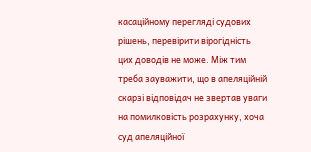касаційному перегляді судових рішень, перевірити вірогідність цих доводів не може. Між тим треба зауважити, що в апеляційній скарзі відповідач не звертав уваги на помилковість розрахунку, хоча суд апеляційної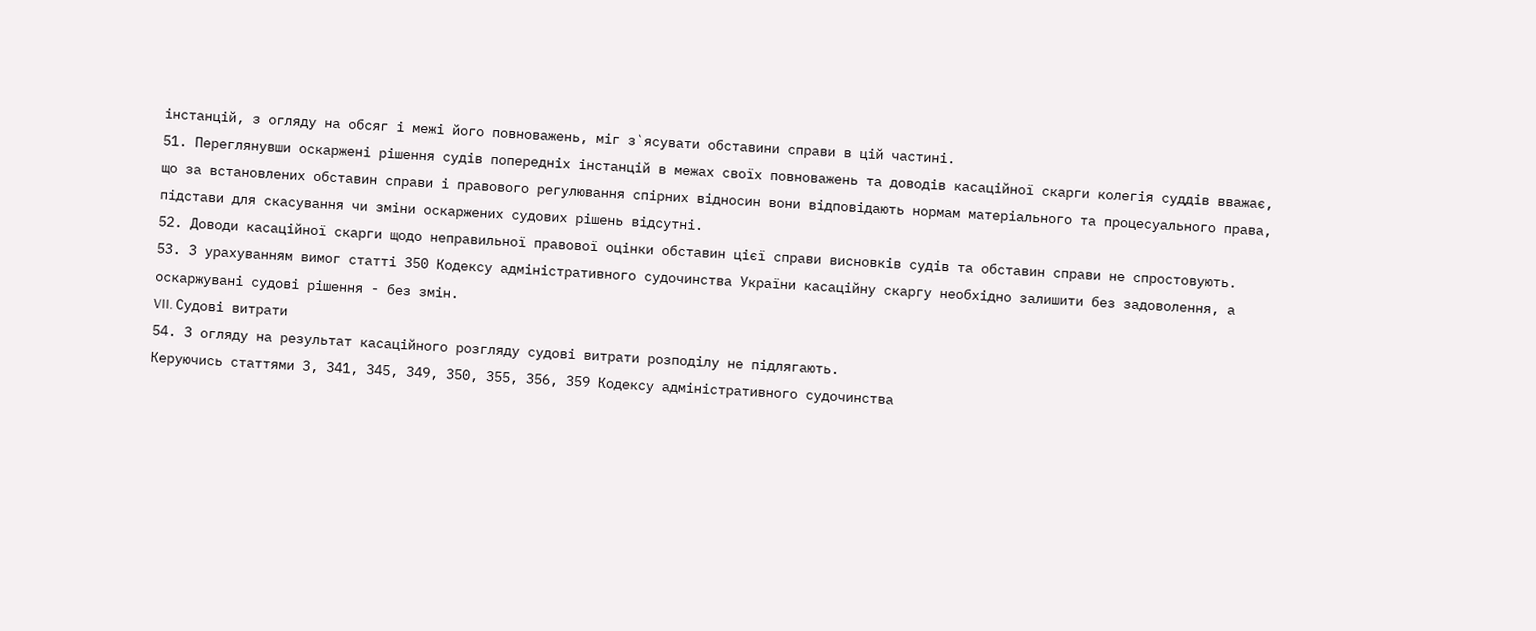інстанцій, з огляду на обсяг і межі його повноважень, міг з`ясувати обставини справи в цій частині.
51. Переглянувши оскаржені рішення судів попередніх інстанцій в межах своїх повноважень та доводів касаційної скарги колегія суддів вважає, що за встановлених обставин справи і правового регулювання спірних відносин вони відповідають нормам матеріального та процесуального права, підстави для скасування чи зміни оскаржених судових рішень відсутні.
52. Доводи касаційної скарги щодо неправильної правової оцінки обставин цієї справи висновків судів та обставин справи не спростовують.
53. З урахуванням вимог статті 350 Кодексу адміністративного судочинства України касаційну скаргу необхідно залишити без задоволення, а оскаржувані судові рішення - без змін.
VII. Судові витрати
54. З огляду на результат касаційного розгляду судові витрати розподілу не підлягають.
Керуючись статтями 3, 341, 345, 349, 350, 355, 356, 359 Кодексу адміністративного судочинства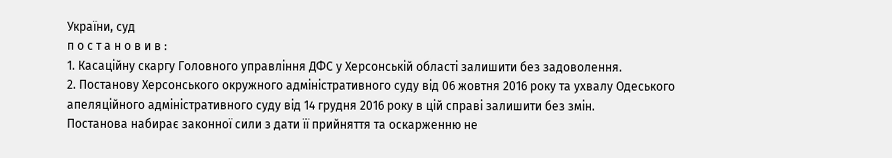України, суд
п о с т а н о в и в :
1. Касаційну скаргу Головного управління ДФС у Херсонській області залишити без задоволення.
2. Постанову Херсонського окружного адміністративного суду від 06 жовтня 2016 року та ухвалу Одеського апеляційного адміністративного суду від 14 грудня 2016 року в цій справі залишити без змін.
Постанова набирає законної сили з дати її прийняття та оскарженню не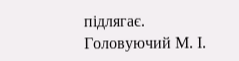підлягає.
Головуючий М. І.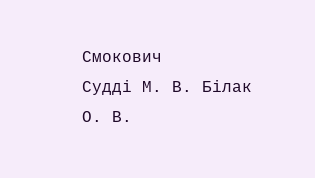Смокович
Судді М. В. Білак
О. В.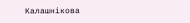Калашнікова